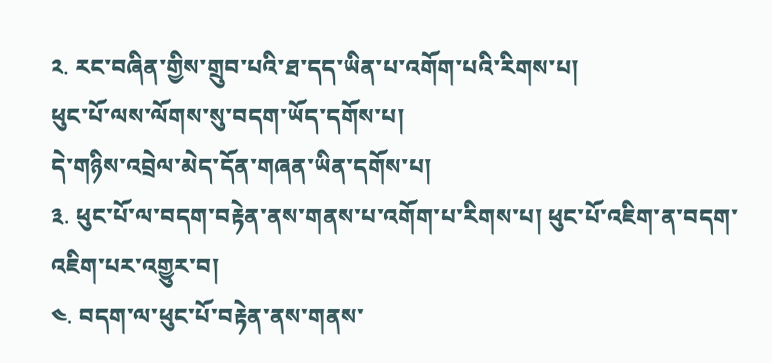༢. རང་བཞིན་གྱིས་གྲུབ་པའི་ཐ་དད་ཡིན་པ་འགོག་པའི་རིགས་པ།
ཕུང་པོ་ལས་ལོགས་སུ་བདག་ཡོད་དགོས་པ།
དེ་གཉིས་འབྲེལ་མེད་དོན་གཞན་ཡིན་དགོས་པ།
༣. ཕུང་པོ་ལ་བདག་བརྟེན་ནས་གནས་པ་འགོག་པ་རིགས་པ། ཕུང་པོ་འཇིག་ན་བདག་འཇིག་པར་འགྱུར་བ།
༤. བདག་ལ་ཕུང་པོ་བརྟེན་ནས་གནས་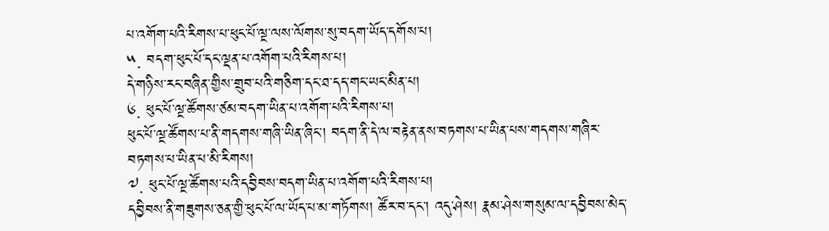པ་འགོག་པའི་རིགས་པ་ཕུང་པོ་ལྔ་ལས་ལོགས་སུ་བདག་ཡོད་དགོས་པ།
༥. བདག་ཕུང་པོ་དང་ལྡན་པ་འགོག་པའི་རིགས་པ།
དེ་གཉིས་རང་བཞིན་གྱིས་གྲུབ་པའི་གཅིག་དང་ཐ་དད་གང་ཡང་མིན་པ།
༦. ཕུང་པོ་ལྔ་ཚོགས་ཙམ་བདག་ཡིན་པ་འགོག་པའི་རིགས་པ།
ཕུང་པོ་ལྔ་ཚོགས་པ་ནི་གདགས་གཞི་ཡིན་ཞིང་། བདག་ནི་དེ་ལ་བརྟེན་ནས་བཏགས་པ་ཡིན་པས་གདགས་གཞིར་བཏགས་པ་ཡིན་པ་མི་རིགས།
༧. ཕུང་པོ་ལྔ་ཚོགས་པའི་དབྱིབས་བདག་ཡིན་པ་འགོག་པའི་རིགས་པ།
དབྱིབས་ནི་གཟུགས་ཅན་གྱི་ཕུང་པོ་ལ་ཡོད་པ་མ་གཏོགས། ཚོར་བ་དང་། འདུ་ཤེས། རྣམ་ཤེས་གསུམ་ལ་དབྱིབས་མེད་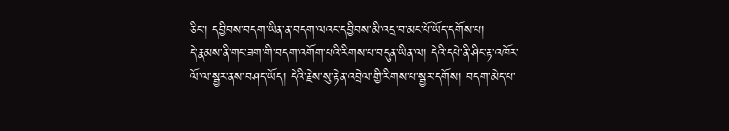ཅིང་། དབྱིབས་བདག་ཡིན་ན་བདག་ལའང་དབྱིབས་མི་འདྲ་བ་མང་པོ་ཡོད་དགོས་པ།
དེ་རྣམས་ནི་གང་ཟག་གི་བདག་འགོག་པའི་རིགས་པ་བདུན་ཡིན་ལ། དེའི་དཔེ་ནི་ཤིང་རྟ་འཁོར་ལོ་ལ་སྦྱར་ནས་བཤད་ཡོད། དེའི་རྗེས་སུ་རྟེན་འབྲེལ་གྱི་རིགས་པ་སྦྱར་དགོས། བདག་མེད་པ་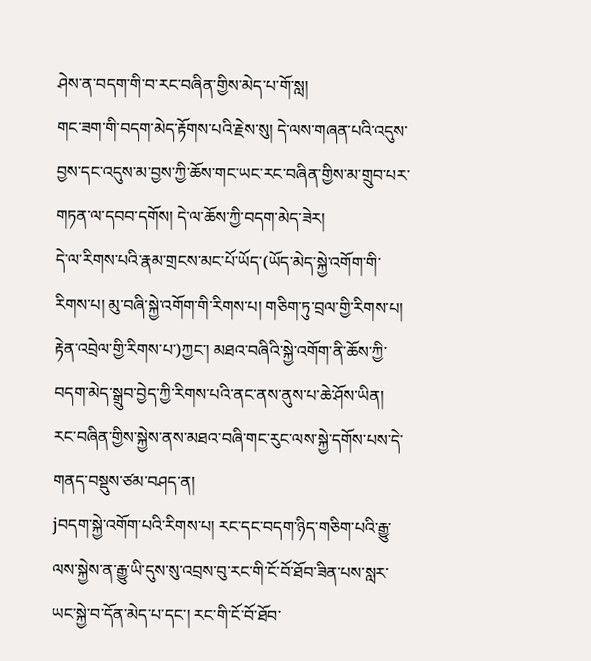ཤེས་ན་བདག་གི་བ་རང་བཞིན་གྱིས་མེད་པ་གོ་སླ།
གང་ཟག་གི་བདག་མེད་རྟོགས་པའི་རྗེས་སུ། དེ་ལས་གཞན་པའི་འདུས་བྱས་དང་འདུས་མ་བྱས་ཀྱི་ཆོས་གང་ཡང་རང་བཞིན་གྱིས་མ་གྲུབ་པར་གཏན་ལ་དབབ་དགོས། དེ་ལ་ཆོས་ཀྱི་བདག་མེད་ཟེར།
དེ་ལ་རིགས་པའི་རྣམ་གྲངས་མང་པོ་ཡོད་(ཡོད་མེད་སྐྱེ་འགོག་གི་རིགས་པ། མུ་བཞི་སྐྱེ་འགོག་གི་རིགས་པ། གཅིག་ཏུ་བྲལ་གྱི་རིགས་པ། རྟེན་འབྲེལ་གྱི་རིགས་པ་)ཀྱང་། མཐའ་བཞིའི་སྐྱེ་འགོག་ནི་ཆོས་ཀྱི་བདག་མེད་སྒྲུབ་བྱེད་ཀྱི་རིགས་པའི་ནང་ནས་ནུས་པ་ཆེ་ཤོས་ཡིན། རང་བཞིན་གྱིས་སྐྱེས་ནས་མཐའ་བཞི་གང་རུང་ལས་སྐྱེ་དགོས་པས་དེ་གནད་བསྡུས་ཙམ་བཤད་ན།
jབདག་སྐྱེ་འགོག་པའི་རིགས་པ། རང་དང་བདག་ཉིད་གཅིག་པའི་རྒྱུ་ལས་སྐྱེས་ན་རྒྱུ་ཡི་དུས་སུ་འབྲས་བུ་རང་གི་ངོ་བོ་ཐོབ་ཟིན་པས་སླར་ཡང་སྐྱེ་བ་དོན་མེད་པ་དང་། རང་གི་ངོ་བོ་ཐོབ་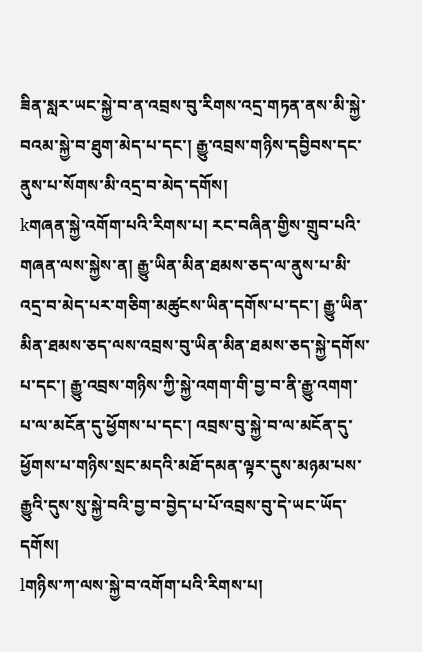ཟིན་སླར་ཡང་སྐྱེ་བ་ན་འབྲས་བུ་རིགས་འདྲ་གཏན་ནས་མི་སྐྱེ་བའམ་སྐྱེ་བ་ཐུག་མེད་པ་དང་། རྒྱུ་འབྲས་གཉིས་དབྱིབས་དང་ནུས་པ་སོགས་མི་འདྲ་བ་མེད་དགོས།
kགཞན་སྐྱེ་འགོག་པའི་རིགས་པ། རང་བཞིན་གྱིས་གྲུབ་པའི་གཞན་ལས་སྐྱེས་ན། རྒྱུ་ཡིན་མིན་ཐམས་ཅད་ལ་ནུས་པ་མི་འདྲ་བ་མེད་པར་གཅིག་མཚུངས་ཡིན་དགོས་པ་དང་། རྒྱུ་ཡིན་མིན་ཐམས་ཅད་ལས་འབྲས་བུ་ཡིན་མིན་ཐམས་ཅད་སྐྱེ་དགོས་པ་དང་། རྒྱུ་འབྲས་གཉིས་ཀྱི་སྐྱེ་འགག་གི་བྱ་བ་ནི་རྒྱུ་འགག་པ་ལ་མངོན་དུ་ཕྱོགས་པ་དང་། འབྲས་བུ་སྐྱེ་བ་ལ་མངོན་དུ་ཕྱོགས་པ་གཉིས་སྲང་མདའི་མཐོ་དམན་ལྟར་དུས་མཉམ་པས་རྒྱུའི་དུས་སུ་སྐྱེ་བའི་བྱ་བ་བྱེད་པ་པོ་འབྲས་བུ་དེ་ཡང་ཡོད་དགོས།
lགཉིས་ཀ་ལས་སྐྱེ་བ་འགོག་པའི་རིགས་པ།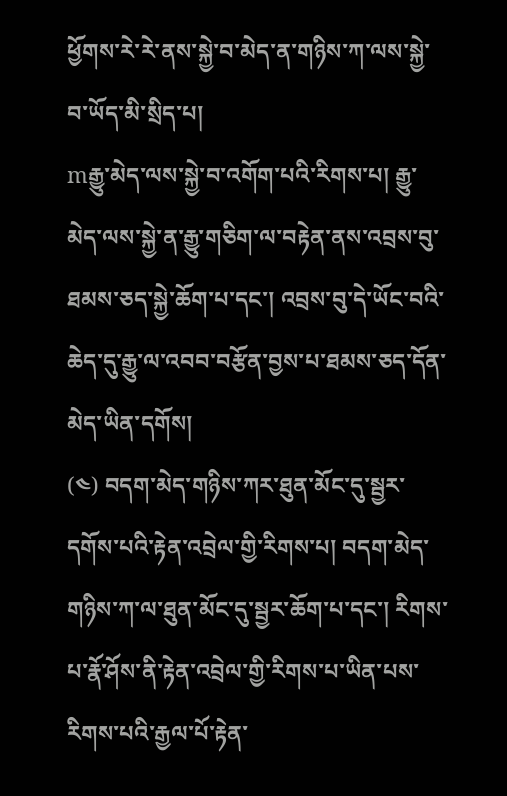ཕྱོགས་རེ་རེ་ནས་སྐྱེ་བ་མེད་ན་གཉིས་ཀ་ལས་སྐྱེ་བ་ཡོད་མི་སྲིད་པ།
mརྒྱུ་མེད་ལས་སྐྱེ་བ་འགོག་པའི་རིགས་པ། རྒྱུ་མེད་ལས་སྐྱེ་ན་རྒྱུ་གཅིག་ལ་བརྟེན་ནས་འབྲས་བུ་ཐམས་ཅད་སྐྱེ་ཆོག་པ་དང་། འབྲས་བུ་དེ་ཡོང་བའི་ཆེད་དུ་རྒྱུ་ལ་འབབ་བརྩོན་བྱས་པ་ཐམས་ཅད་དོན་མེད་ཡིན་དགོས།
(༤) བདག་མེད་གཉིས་ཀར་ཐུན་མོང་དུ་སྦྱར་དགོས་པའི་རྟེན་འབྲེལ་གྱི་རིགས་པ། བདག་མེད་གཉིས་ཀ་ལ་ཐུན་མོང་དུ་སྦྱར་ཆོག་པ་དང་། རིགས་པ་རྣོ་ཤོས་ནི་རྟེན་འབྲེལ་གྱི་རིགས་པ་ཡིན་པས་རིགས་པའི་རྒྱལ་པོ་རྟེན་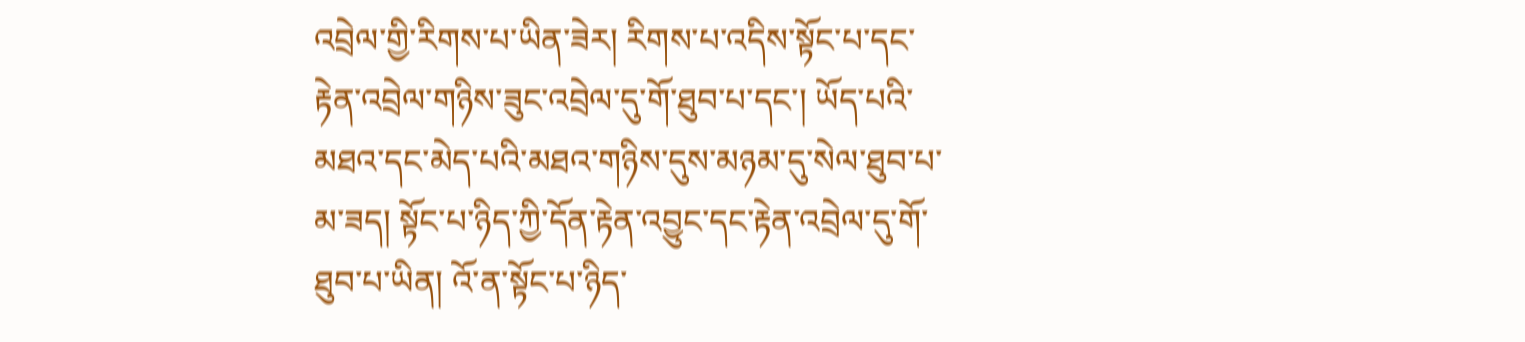འབྲེལ་གྱི་རིགས་པ་ཡིན་ཟེར། རིགས་པ་འདིས་སྟོང་པ་དང་རྟེན་འབྲེལ་གཉིས་ཟུང་འབྲེལ་དུ་གོ་ཐུབ་པ་དང་། ཡོད་པའི་མཐའ་དང་མེད་པའི་མཐའ་གཉིས་དུས་མཉམ་དུ་སེལ་ཐུབ་པ་མ་ཟད། སྟོང་པ་ཉིད་ཀྱི་དོན་རྟེན་འབྱུང་དང་རྟེན་འབྲེལ་དུ་གོ་ཐུབ་པ་ཡིན། འོ་ན་སྟོང་པ་ཉིད་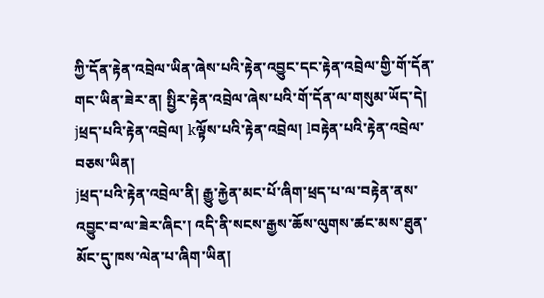ཀྱི་དོན་རྟེན་འབྲེལ་ཡིན་ཞེས་པའི་རྟེན་འབྱུང་དང་རྟེན་འབྲེལ་གྱི་གོ་དོན་གང་ཡིན་ཟེར་ན། སྤྱིར་རྟེན་འབྲེལ་ཞེས་པའི་གོ་དོན་ལ་གསུམ་ཡོད་དེ། jཕྲད་པའི་རྟེན་འབྲེལ། kལྟོས་པའི་རྟེན་འབྲེལ། lབརྟེན་པའི་རྟེན་འབྲེལ་བཅས་ཡིན།
jཕྲད་པའི་རྟེན་འབྲེལ་ནི། རྒྱུ་རྐྱེན་མང་པོ་ཞིག་ཕྲད་པ་ལ་བརྟེན་ནས་འབྱུང་བ་ལ་ཟེར་ཞིང་། འདི་ནི་སངས་རྒྱས་ཆོས་ལུགས་ཚང་མས་ཐུན་མོང་དུ་ཁས་ལེན་པ་ཞིག་ཡིན།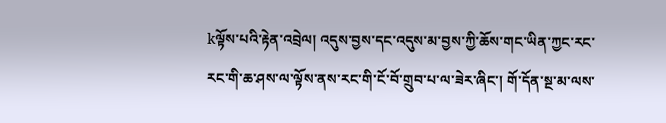kལྟོས་པའི་རྟེན་འབྲེལ། འདུས་བྱས་དང་འདུས་མ་བྱས་ཀྱི་ཆོས་གང་ཡིན་ཀྱང་རང་རང་གི་ཆ་ཤས་ལ་ལྟོས་ནས་རང་གི་ངོ་བོ་གྲུབ་པ་ལ་ཟེར་ཞིང་། གོ་དོན་སྔ་མ་ལས་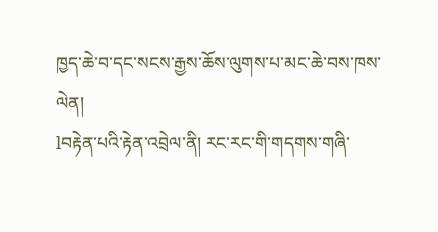ཁྱད་ཆེ་བ་དང་སངས་རྒྱས་ཆོས་ལུགས་པ་མང་ཆེ་བས་ཁས་ལེན།
lབརྟེན་པའི་རྟེན་འབྲེལ་ནི། རང་རང་གི་གདགས་གཞི་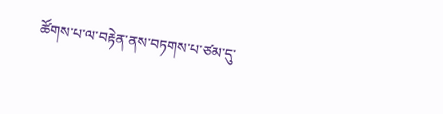ཚོགས་པ་ལ་བརྟེན་ནས་བཏགས་པ་ཙམ་དུ་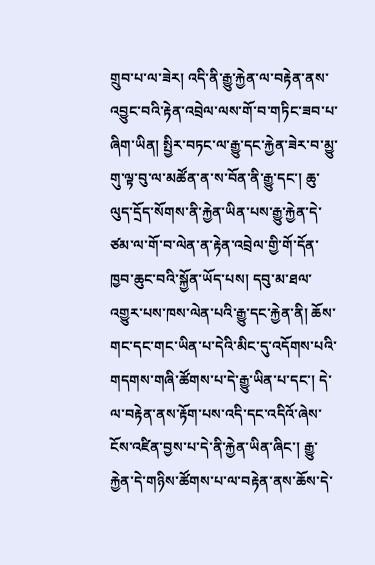གྲུབ་པ་ལ་ཟེར། འདི་ནི་རྒྱུ་རྐྱེན་ལ་བརྟེན་ནས་འབྱུང་བའི་རྟེན་འབྲེལ་ལས་གོ་བ་གཏིང་ཟབ་པ་ཞིག་ཡིན། སྤྱིར་བཏང་ལ་རྒྱུ་དང་རྐྱེན་ཟེར་བ་མྱུ་གུ་ལྟ་བུ་ལ་མཚོན་ན་ས་བོན་ནི་རྒྱུ་དང་། ཆུ་ལུད་དྲོད་སོགས་ནི་རྐྱེན་ཡིན་པས་རྒྱུ་རྐྱེན་དེ་ཙམ་ལ་གོ་བ་ལེན་ན་རྟེན་འབྲེལ་གྱི་གོ་དོན་ཁྱབ་ཆུང་བའི་སྐྱོན་ཡོད་པས། དབུ་མ་ཐལ་འགྱུར་པས་ཁས་ལེན་པའི་རྒྱུ་དང་རྐྱེན་ནི། ཆོས་གང་དང་གང་ཡིན་པ་དེའི་མིང་དུ་འདོགས་པའི་གདགས་གཞི་ཚོགས་པ་དེ་རྒྱུ་ཡིན་པ་དང་། དེ་ལ་བརྟེན་ནས་རྟོག་པས་འདི་དང་འདིའོ་ཞེས་ངོས་འཛིན་བྱས་པ་དེ་ནི་རྐྱེན་ཡིན་ཞིང་། རྒྱུ་རྐྱེན་དེ་གཉིས་ཚོགས་པ་ལ་བརྟེན་ནས་ཆོས་དེ་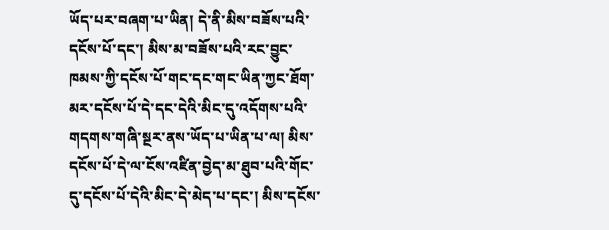ཡོད་པར་བཞག་པ་ཡིན། དེ་ནི་མིས་བཟོས་པའི་དངོས་པོ་དང་། མིས་མ་བཟོས་པའི་རང་བྱུང་ཁམས་ཀྱི་དངོས་པོ་གང་དང་གང་ཡིན་ཀྱང་ཐོག་མར་དངོས་པོ་དེ་དང་དེའི་མིང་དུ་འདོགས་པའི་གདགས་གཞི་སྔར་ནས་ཡོད་པ་ཡིན་པ་ལ། མིས་དངོས་པོ་དེ་ལ་ངོས་འཛིན་བྱེད་མ་ཐུབ་པའི་གོང་དུ་དངོས་པོ་དེའི་མིང་དེ་མེད་པ་དང་། མིས་དངོས་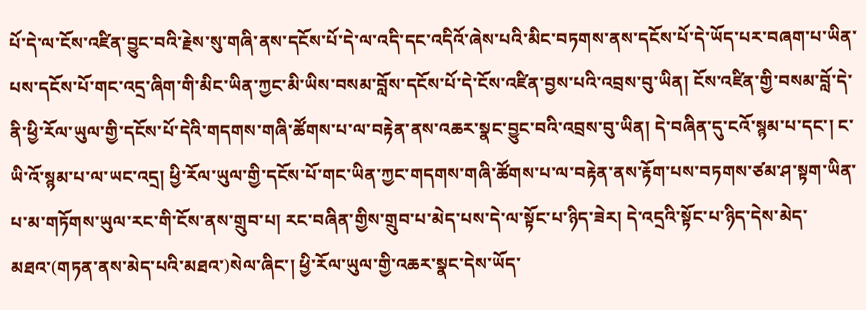པོ་དེ་ལ་ངོས་འཛིན་བྱུང་བའི་རྗེས་སུ་གཞི་ནས་དངོས་པོ་དེ་ལ་འདི་དང་འདིའོ་ཞེས་པའི་མིང་བཏགས་ནས་དངོས་པོ་དེ་ཡོད་པར་བཞག་པ་ཡིན་པས་དངོས་པོ་གང་འདྲ་ཞིག་གི་མིང་ཡིན་ཀྱང་མི་ཡིས་བསམ་བློས་དངོས་པོ་དེ་ངོས་འཛིན་བྱས་པའི་འབྲས་བུ་ཡིན། ངོས་འཛིན་གྱི་བསམ་བློ་དེ་ནི་ཕྱི་རོལ་ཡུལ་གྱི་དངོས་པོ་དེའི་གདགས་གཞི་ཚོགས་པ་ལ་བརྟེན་ནས་འཆར་སྣང་བྱུང་བའི་འབྲས་བུ་ཡིན། དེ་བཞིན་དུ་ངའོ་སྙམ་པ་དང་། ང་ཡི་འོ་སྙམ་པ་ལ་ཡང་འདྲ། ཕྱི་རོལ་ཡུལ་གྱི་དངོས་པོ་གང་ཡིན་ཀྱང་གདགས་གཞི་ཚོགས་པ་ལ་བརྟེན་ནས་རྟོག་པས་བཏགས་ཙམ་ཤ་སྟག་ཡིན་པ་མ་གཏོགས་ཡུལ་རང་གི་ངོས་ནས་གྲུབ་པ། རང་བཞིན་གྱིས་གྲུབ་པ་མེད་པས་དེ་ལ་སྟོང་པ་ཉིད་ཟེར། དེ་འདྲའི་སྟོང་པ་ཉིད་དེས་མེད་མཐའ་(གཏན་ནས་མེད་པའི་མཐའ་)སེལ་ཞིང་། ཕྱི་རོལ་ཡུལ་གྱི་འཆར་སྣང་དེས་ཡོད་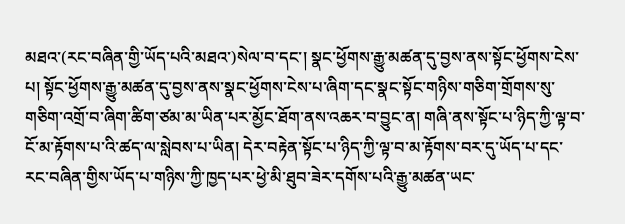མཐའ་(རང་བཞིན་གྱི་ཡོད་པའི་མཐའ་)སེལ་བ་དང་། སྣང་ཕྱོགས་རྒྱུ་མཚན་དུ་བྱས་ནས་སྟོང་ཕྱོགས་ངེས་པ། སྟོང་ཕྱོགས་རྒྱུ་མཚན་དུ་བྱས་ནས་སྣང་ཕྱོགས་ངེས་པ་ཞིག་དང་སྣང་སྟོང་གཉིས་གཅིག་གྲོགས་སུ་གཅིག་འགྲོ་བ་ཞིག་ཚིག་ཙམ་མ་ཡིན་པར་མྱོང་ཐོག་ནས་འཆར་བ་བྱུང་ན། གཞི་ནས་སྟོང་པ་ཉིད་ཀྱི་ལྟ་བ་ངོ་མ་རྟོགས་པ་འི་ཚད་ལ་སླེབས་པ་ཡིན། དེར་བརྟེན་སྟོང་པ་ཉིད་ཀྱི་ལྟ་བ་མ་རྟོགས་བར་དུ་ཡོད་པ་དང་རང་བཞིན་གྱིས་ཡོད་པ་གཉིས་ཀྱི་ཁྱད་པར་ཕྱེ་མི་ཐུབ་ཟེར་དགོས་པའི་རྒྱུ་མཚན་ཡང་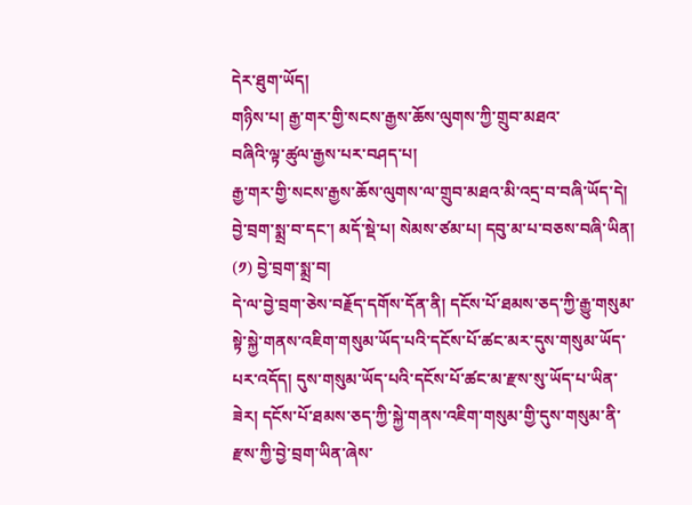དེར་ཐུག་ཡོད།
གཉིས་པ། རྒྱ་གར་གྱི་སངས་རྒྱས་ཆོས་ལུགས་ཀྱི་གྲུབ་མཐའ་
བཞིའི་ལྟ་ཚུལ་རྒྱས་པར་བཤད་པ།
རྒྱ་གར་གྱི་སངས་རྒྱས་ཆོས་ལུགས་ལ་གྲུབ་མཐའ་མི་འདྲ་བ་བཞི་ཡོད་དེ། བྱེ་བྲག་སྨྲ་བ་དང་། མདོ་སྡེ་པ། སེམས་ཙམ་པ། དབུ་མ་པ་བཅས་བཞི་ཡིན།
(༡) བྱེ་བྲག་སྨྲ་བ།
དེ་ལ་བྱེ་བྲག་ཅེས་བརྗོད་དགོས་དོན་ནི། དངོས་པོ་ཐམས་ཅད་ཀྱི་རྒྱུ་གསུམ་སྟེ་སྐྱེ་གནས་འཇིག་གསུམ་ཡོད་པའི་དངོས་པོ་ཚང་མར་དུས་གསུམ་ཡོད་པར་འདོད། དུས་གསུམ་ཡོད་པའི་དངོས་པོ་ཚང་མ་རྫས་སུ་ཡོད་པ་ཡིན་ཟེར། དངོས་པོ་ཐམས་ཅད་ཀྱི་སྐྱེ་གནས་འཇིག་གསུམ་གྱི་དུས་གསུམ་ནི་རྫས་ཀྱི་བྱེ་བྲག་ཡིན་ཞེས་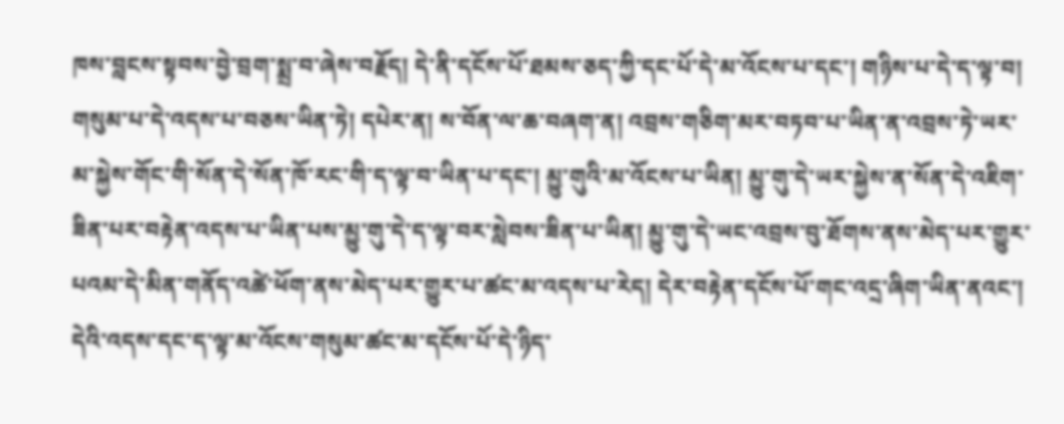ཁས་བླངས་སྟབས་བྱེ་བྲག་སྨྲ་བ་ཞེས་བརྗོད། དེ་ནི་དངོས་པོ་ཐམས་ཅད་ཀྱི་དང་པོ་དེ་མ་འོངས་པ་དང་། གཉིས་པ་དེ་ད་ལྟ་བ། གསུམ་པ་དེ་འདས་པ་བཅས་ཡིན་ཏེ། དཔེར་ན། ས་བོན་ལ་ཆ་བཞག་ན། འབྲས་གཅིག་མར་བཏབ་པ་ཡིན་ན་འབྲས་ཏེ་ཡར་མ་སྐྱེས་གོང་གི་སོན་དེ་སོན་ཁོ་རང་གི་ད་ལྟ་བ་ཡིན་པ་དང་། མྱུ་གུའི་མ་འོངས་པ་ཡིན། མྱུ་གུ་དེ་ཡར་སྐྱེས་ན་སོན་དེ་འཇིག་ཟིན་པར་བརྟེན་འདས་པ་ཡིན་པས་མྱུ་གུ་དེ་ད་ལྟ་བར་སླེབས་ཟིན་པ་ཡིན། མྱུ་གུ་དེ་ཡང་འབྲས་བུ་ཐོགས་ནས་མེད་པར་གྱུར་པའམ་དེ་མིན་གནོད་འཚེ་ཕོག་ནས་མེད་པར་གྱུར་པ་ཚང་མ་འདས་པ་རེད། དེར་བརྟེན་དངོས་པོ་གང་འདྲ་ཞིག་ཡིན་ནའང་། དེའི་འདས་དང་ད་ལྟ་མ་འོངས་གསུམ་ཚང་མ་དངོས་པོ་དེ་ཉིད་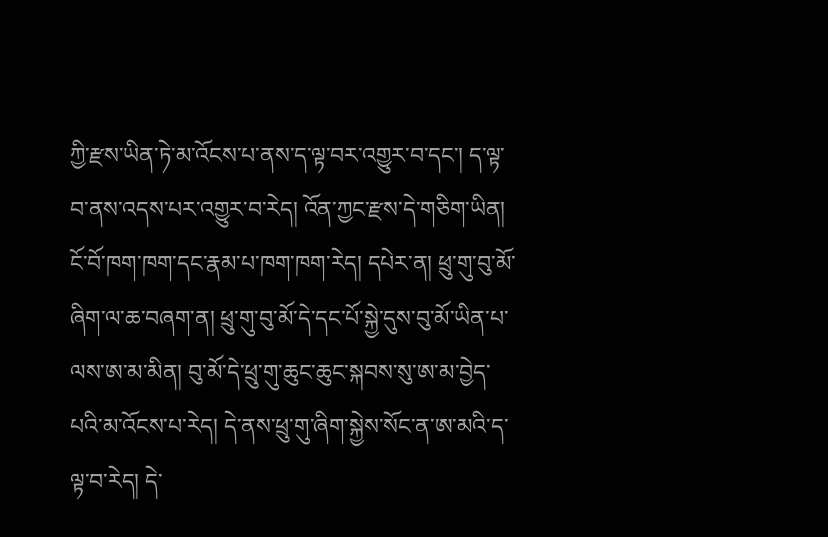ཀྱི་རྫས་ཡིན་ཏེ་མ་འོངས་པ་ནས་ད་ལྟ་བར་འགྱུར་བ་དང་། ད་ལྟ་བ་ནས་འདས་པར་འགྱུར་བ་རེད། འོན་ཀྱང་རྫས་དེ་གཅིག་ཡིན། ངོ་བོ་ཁག་ཁག་དང་རྣམ་པ་ཁག་ཁག་རེད། དཔེར་ན། ཕྲུ་གུ་བུ་མོ་ཞིག་ལ་ཆ་བཞག་ན། ཕྲུ་གུ་བུ་མོ་དེ་དང་པོ་སྐྱེ་དུས་བུ་མོ་ཡིན་པ་ལས་ཨ་མ་མིན། བུ་མོ་དེ་ཕྲུ་གུ་ཆུང་ཆུང་སྐབས་སུ་ཨ་མ་བྱེད་པའི་མ་འོངས་པ་རེད། དེ་ནས་ཕྲུ་གུ་ཞིག་སྐྱེས་སོང་ན་ཨ་མའི་ད་ལྟ་བ་རེད། དེ་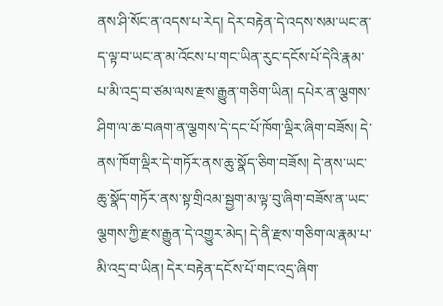ནས་ཤི་སོང་ན་འདས་པ་རེད། དེར་བརྟེན་དེ་འདས་སམ་ཡང་ན་ད་ལྟ་བ་ཡང་ན་མ་འོངས་པ་གང་ཡིན་རུང་དངོས་པོ་དེའི་རྣམ་པ་མི་འདྲ་བ་ཙམ་ལས་རྫས་རྒྱུན་གཅིག་ཡིན། དཔེར་ན་ལྕགས་ཤིག་ལ་ཆ་བཞག་ན་ལྕགས་དེ་དང་པོ་ཁོག་ལྡིར་ཞིག་བཟོས། དེ་ནས་ཁོག་ལྡིར་དེ་གཏོར་ནས་ཆུ་སྣོད་ཅིག་བཟོས། དེ་ནས་ཡང་ཆུ་སྣོད་གཏོར་ནས་སྟ་གྲིའམ་སྦྱག་མ་ལྟ་བུ་ཞིག་བཟོས་ན་ཡང་ལྕགས་ཀྱི་རྫས་རྒྱུན་དེ་འགྱུར་མེད། དེ་ནི་རྫས་གཅིག་ལ་རྣམ་པ་མི་འདྲ་བ་ཡིན། དེར་བརྟེན་དངོས་པོ་གང་འདྲ་ཞིག་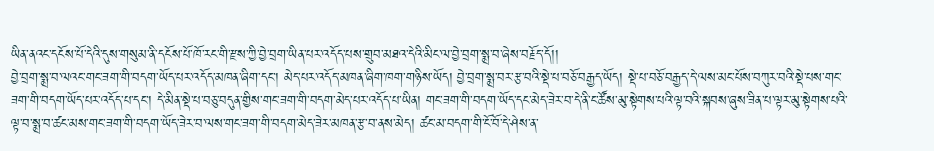ཡིན་ནའང་དངོས་པོ་དེའི་དུས་གསུམ་ནི་དངོས་པོ་ཁོ་རང་གི་རྫས་ཀྱི་བྱེ་བྲག་ཡིན་པར་འདོད་པས་གྲུབ་མཐའ་དེའི་མིང་ལ་བྱེ་བྲག་སྨྲ་བ་ཞེས་བརྗོད་དོ།།
བྱེ་བྲག་སྨྲ་བ་ལའང་གང་ཟག་གི་བདག་ཡོད་པར་འདོད་མཁན་ཞིག་དང་། མེད་པར་འདོད་མཁན་ཞིག་ཁག་གཉིས་ཡོད། བྱེ་བྲག་སྨྲ་བར་རྩ་བའི་སྡེ་པ་བཅོ་བརྒྱད་ཡོད། སྡེ་པ་བཅོ་བརྒྱད་དེ་ལས་མང་པོས་བཀུར་བའི་སྡེ་པས་གང་ཟག་གི་བདག་ཡོད་པར་འདོད་པ་དང་། དེ་མིན་སྡེ་པ་བཅུ་བདུན་གྱིས་གང་ཟག་གི་བདག་མེད་པར་འདོད་པ་ཡིན། གང་ཟག་གི་བདག་ཡོད་དང་མེད་ཟེར་བ་དེ་ནི་ང་ཚོས་མུ་སྟེགས་པའི་ལྟ་བའི་སྐབས་ཞུས་ཟིན་པ་ལྟར་མུ་སྟེགས་པའི་ལྟ་བ་སྨྲ་བ་ཚང་མས་གང་ཟག་གི་བདག་ཡོད་ཟེར་བ་ལས་གང་ཟག་གི་བདག་མེད་ཟེར་མཁན་རྩ་བ་ནས་མེད། ཚང་མ་བདག་གི་ངོ་བོ་དེ་ཤེས་ན་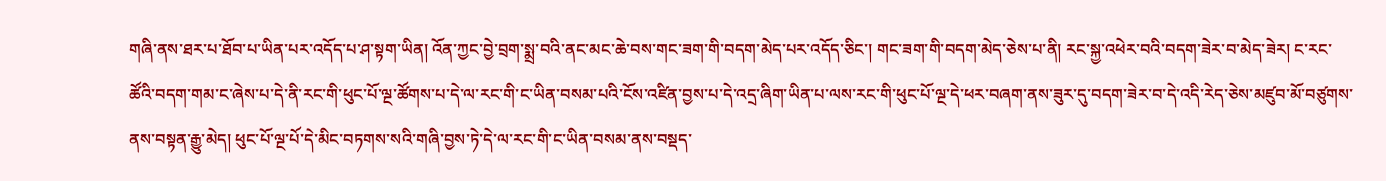གཞི་ནས་ཐར་པ་ཐོབ་པ་ཡིན་པར་འདོད་པ་ཤ་སྟག་ཡིན། འོན་ཀྱང་བྱེ་བྲག་སྨྲ་བའི་ནང་མང་ཆེ་བས་གང་ཟག་གི་བདག་མེད་པར་འདོད་ཅིང་། གང་ཟག་གི་བདག་མེད་ཅེས་པ་ནི། རང་སྐྱ་འཕེར་བའི་བདག་ཟེར་བ་མེད་ཟེར། ང་རང་ཚོའི་བདག་གམ་ང་ཞེས་པ་དེ་ནི་རང་གི་ཕུང་པོ་ལྔ་ཚོགས་པ་དེ་ལ་རང་གི་ང་ཡིན་བསམ་པའི་ངོས་འཛིན་བྱས་པ་དེ་འདྲ་ཞིག་ཡིན་པ་ལས་རང་གི་ཕུང་པོ་ལྔ་དེ་ཕར་བཞག་ནས་ཟུར་དུ་བདག་ཟེར་བ་དེ་འདི་རེད་ཅེས་མཛུབ་མོ་བཙུགས་ནས་བསྟན་རྒྱུ་མེད། ཕུང་པོ་ལྔ་པོ་དེ་མིང་བཏགས་སའི་གཞི་བྱས་ཏེ་དེ་ལ་རང་གི་ང་ཡིན་བསམ་ནས་བསྡད་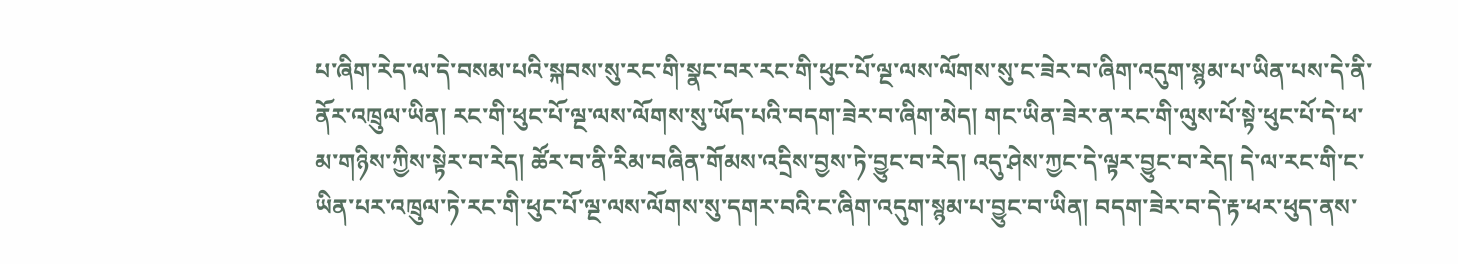པ་ཞིག་རེད་ལ་དེ་བསམ་པའི་སྐབས་སུ་རང་གི་སྣང་བར་རང་གི་ཕུང་པོ་ལྔ་ལས་ལོགས་སུ་ང་ཟེར་བ་ཞིག་འདུག་སྙམ་པ་ཡིན་པས་དེ་ནི་ནོར་འཁྲུལ་ཡིན། རང་གི་ཕུང་པོ་ལྔ་ལས་ལོགས་སུ་ཡོད་པའི་བདག་ཟེར་བ་ཞིག་མེད། གང་ཡིན་ཟེར་ན་རང་གི་ལུས་པོ་སྟེ་ཕུང་པོ་དེ་ཕ་མ་གཉིས་ཀྱིས་སྟེར་བ་རེད། ཚོར་བ་ནི་རིམ་བཞིན་གོམས་འདྲིས་བྱས་ཏེ་བྱུང་བ་རེད། འདུ་ཤེས་ཀྱང་དེ་ལྟར་བྱུང་བ་རེད། དེ་ལ་རང་གི་ང་ཡིན་པར་འཁྲུལ་ཏེ་རང་གི་ཕུང་པོ་ལྔ་ལས་ལོགས་སུ་དགར་བའི་ང་ཞིག་འདུག་སྙམ་པ་བྱུང་བ་ཡིན། བདག་ཟེར་བ་དེ་རྟ་ཕར་ཕུད་ནས་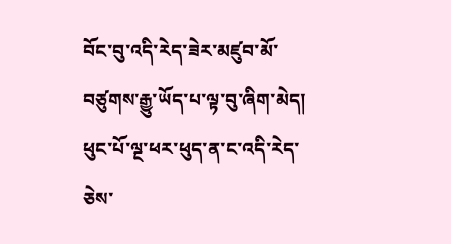བོང་བུ་འདི་རེད་ཟེར་མཛུབ་མོ་བཙུགས་རྒྱུ་ཡོད་པ་ལྟ་བུ་ཞིག་མེད། ཕུང་པོ་ལྔ་ཕར་ཕུད་ན་ང་འདི་རེད་ཅེས་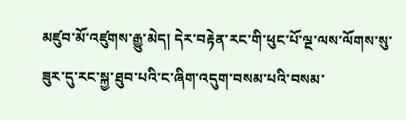མཛུབ་མོ་འཛུགས་རྒྱུ་མེད། དེར་བརྟེན་རང་གི་ཕུང་པོ་ལྔ་ལས་ལོགས་སུ་ཟུར་དུ་རང་སྐྱ་ཐུབ་པའི་ང་ཞིག་འདུག་བསམ་པའི་བསམ་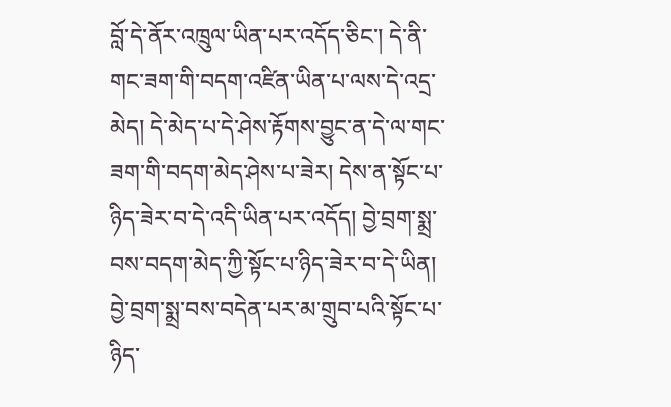བློ་དེ་ནོར་འཁྲུལ་ཡིན་པར་འདོད་ཅིང་། དེ་ནི་གང་ཟག་གི་བདག་འཛིན་ཡིན་པ་ལས་དེ་འདྲ་མེད། དེ་མེད་པ་དེ་ཤེས་རྟོགས་བྱུང་ན་དེ་ལ་གང་ཟག་གི་བདག་མེད་ཤེས་པ་ཟེར། དེས་ན་སྟོང་པ་ཉིད་ཟེར་བ་དེ་འདི་ཡིན་པར་འདོད། བྱེ་བྲག་སྨྲ་བས་བདག་མེད་ཀྱི་སྟོང་པ་ཉིད་ཟེར་བ་དེ་ཡིན། བྱེ་བྲག་སྨྲ་བས་བདེན་པར་མ་གྲུབ་པའི་སྟོང་པ་ཉིད་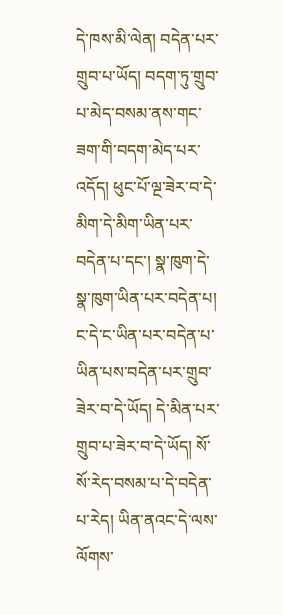དེ་ཁས་མི་ལེན། བདེན་པར་གྲུབ་པ་ཡོད། བདག་ཏུ་གྲུབ་པ་མེད་བསམ་ནས་གང་ཟག་གི་བདག་མེད་པར་འདོད། ཕུང་པོ་ལྔ་ཟེར་བ་དེ་མིག་དེ་མིག་ཡིན་པར་བདེན་པ་དང་། སྣ་ཁུག་དེ་སྣ་ཁུག་ཡིན་པར་བདེན་པ། ང་དེ་ང་ཡིན་པར་བདེན་པ་ཡིན་པས་བདེན་པར་གྲུབ་ཟེར་བ་དེ་ཡོད། དེ་མིན་པར་གྲུབ་པ་ཟེར་བ་དེ་ཡོད། སོ་སོ་རེད་བསམ་པ་དེ་བདེན་པ་རེད། ཡིན་ནའང་དེ་ལས་ལོགས་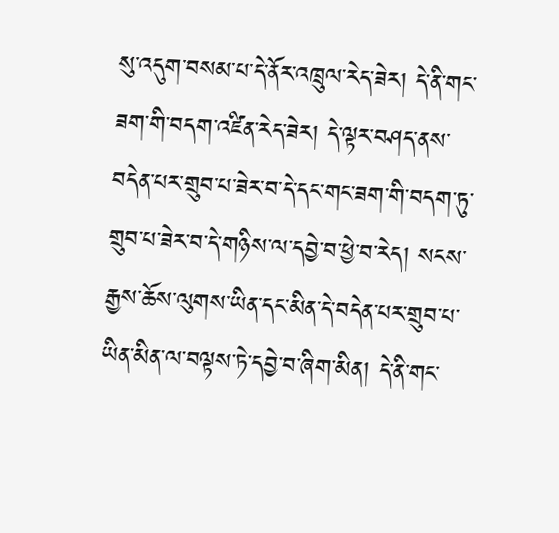སུ་འདུག་བསམ་པ་དེ་ནོར་འཁྲུལ་རེད་ཟེར། དེ་ནི་གང་ཟག་གི་བདག་འཛིན་རེད་ཟེར། དེ་ལྟར་བཤད་ནས་བདེན་པར་གྲུབ་པ་ཟེར་བ་དེ་དང་གང་ཟག་གི་བདག་ཏུ་གྲུབ་པ་ཟེར་བ་དེ་གཉིས་ལ་དབྱེ་བ་ཕྱེ་བ་རེད། སངས་རྒྱས་ཆོས་ལུགས་ཡིན་དང་མིན་དེ་བདེན་པར་གྲུབ་པ་ཡིན་མིན་ལ་བལྟས་ཏེ་དབྱེ་བ་ཞིག་མིན། དེ་ནི་གང་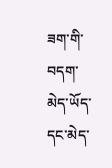ཟག་གི་བདག་མེད་ཡོད་དང་མེད་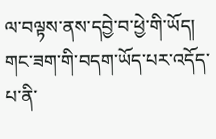ལ་བལྟས་ནས་དབྱེ་བ་ཕྱེ་གི་ཡོད། གང་ཟག་གི་བདག་ཡོད་པར་འདོད་པ་ནི་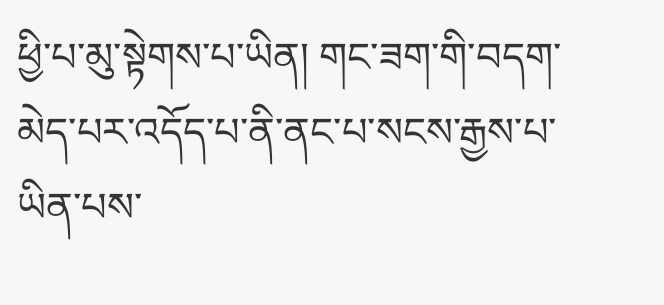ཕྱི་པ་མུ་སྟེགས་པ་ཡིན། གང་ཟག་གི་བདག་མེད་པར་འདོད་པ་ནི་ནང་པ་སངས་རྒྱས་པ་ཡིན་པས་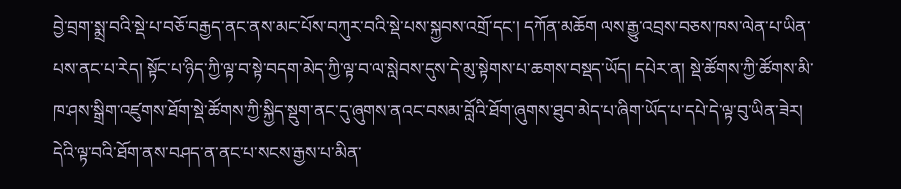བྱེ་བྲག་སྨྲ་བའི་སྡེ་པ་བཅོ་བརྒྱད་ནང་ནས་མང་པོས་བཀུར་བའི་སྡེ་པས་སྐྱབས་འགྲོ་དང་། དཀོན་མཆོག ལས་རྒྱུ་འབྲས་བཅས་ཁས་ལེན་པ་ཡིན་པས་ནང་པ་རེད། སྟོང་པ་ཉིད་ཀྱི་ལྟ་བ་སྟེ་བདག་མེད་ཀྱི་ལྟ་བ་ལ་སླེབས་དུས་དེ་མུ་སྟེགས་པ་ཆགས་བསྡད་ཡོད། དཔེར་ན། སྡེ་ཚོགས་ཀྱི་ཚོགས་མི་ཁ་ཤས་སྒྲིག་འཛུགས་ཐོག་སྡེ་ཚོགས་ཀྱི་སྐྱིད་སྡུག་ནང་དུ་ཞུགས་ནའང་བསམ་བློའི་ཐོག་ཞུགས་ཐུབ་མེད་པ་ཞིག་ཡོད་པ་དཔེ་དེ་ལྟ་བུ་ཡིན་ཟེར། དེའི་ལྟ་བའི་ཐོག་ནས་བཤད་ན་ནང་པ་སངས་རྒྱས་པ་མིན་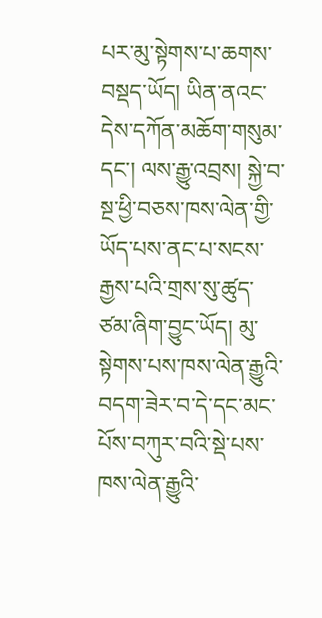པར་མུ་སྟེགས་པ་ཆགས་བསྡད་ཡོད། ཡིན་ནའང་དེས་དཀོན་མཆོག་གསུམ་དང་། ལས་རྒྱུ་འབྲས། སྐྱེ་བ་སྔ་ཕྱི་བཅས་ཁས་ལེན་གྱི་ཡོད་པས་ནང་པ་སངས་རྒྱས་པའི་གྲས་སུ་ཚུད་ཙམ་ཞིག་བྱུང་ཡོད། མུ་སྟེགས་པས་ཁས་ལེན་རྒྱུའི་བདག་ཟེར་བ་དེ་དང་མང་པོས་བཀུར་བའི་སྡེ་པས་ཁས་ལེན་རྒྱུའི་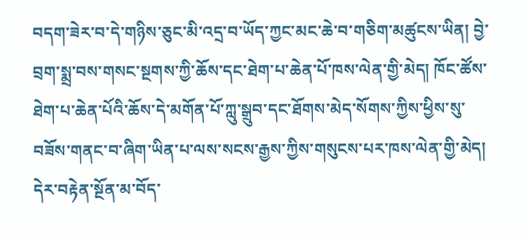བདག་ཟེར་བ་དེ་གཉིས་ཅུང་མི་འདྲ་བ་ཡོད་ཀྱང་མང་ཆེ་བ་གཅིག་མཚུངས་ཡིན། བྱེ་བྲག་སྨྲ་བས་གསང་སྔགས་ཀྱི་ཆོས་དང་ཐེག་པ་ཆེན་པོ་ཁས་ལེན་གྱི་མེད། ཁོང་ཚོས་ཐེག་པ་ཆེན་པོའི་ཆོས་དེ་མགོན་པོ་ཀླུ་སྒྲུབ་དང་ཐོགས་མེད་སོགས་ཀྱིས་ཕྱིས་སུ་བཟོས་གནང་བ་ཞིག་ཡིན་པ་ལས་སངས་རྒྱས་ཀྱིས་གསུངས་པར་ཁས་ལེན་གྱི་མེད། དེར་བརྟེན་སྔོན་མ་བོད་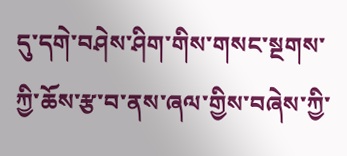དུ་དགེ་བཤེས་ཤིག་གིས་གསང་སྔགས་ཀྱི་ཆོས་རྩ་བ་ནས་ཞལ་གྱིས་བཞེས་ཀྱི་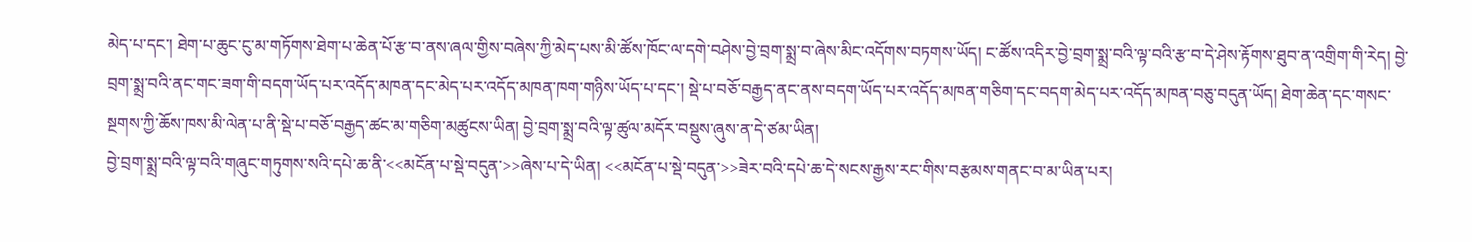མེད་པ་དང་། ཐེག་པ་ཆུང་ངུ་མ་གཏོགས་ཐེག་པ་ཆེན་པོ་རྩ་བ་ནས་ཞལ་གྱིས་བཞེས་ཀྱི་མེད་པས་མི་ཚོས་ཁོང་ལ་དགེ་བཤེས་བྱེ་བྲག་སྨྲ་བ་ཞེས་མིང་འདོགས་བཏགས་ཡོད། ང་ཚོས་འདིར་བྱེ་བྲག་སྨྲ་བའི་ལྟ་བའི་རྩ་བ་དེ་ཤེས་རྟོགས་ཐུབ་ན་འགྲིག་གི་རེད། བྱེ་བྲག་སྨྲ་བའི་ནང་གང་ཟག་གི་བདག་ཡོད་པར་འདོད་མཁན་དང་མེད་པར་འདོད་མཁན་ཁག་གཉིས་ཡོད་པ་དང་། སྡེ་པ་བཅོ་བརྒྱད་ནང་ནས་བདག་ཡོད་པར་འདོད་མཁན་གཅིག་དང་བདག་མེད་པར་འདོད་མཁན་བཅུ་བདུན་ཡོད། ཐེག་ཆེན་དང་གསང་སྔགས་ཀྱི་ཆོས་ཁས་མི་ལེན་པ་ནི་སྡེ་པ་བཅོ་བརྒྱད་ཚང་མ་གཅིག་མཚུངས་ཡིན། བྱེ་བྲག་སྨྲ་བའི་ལྟ་ཚུལ་མདོར་བསྡུས་ཞུས་ན་དེ་ཙམ་ཡིན།
བྱེ་བྲག་སྨྲ་བའི་ལྟ་བའི་གཞུང་གཏུགས་སའི་དཔེ་ཆ་ནི་<<མངོན་པ་སྡེ་བདུན་>>ཞེས་པ་དེ་ཡིན། <<མངོན་པ་སྡེ་བདུན་>>ཟེར་བའི་དཔེ་ཆ་དེ་སངས་རྒྱས་རང་གིས་བརྩམས་གནང་བ་མ་ཡིན་པར།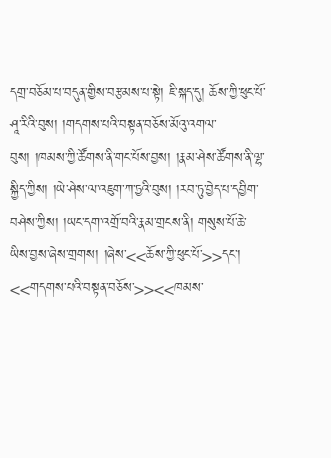དགྲ་བཅོམ་པ་བདུན་གྱིས་བརྩམས་པ་སྟེ། ཇི་སྐད་དུ། ཆོས་ཀྱི་ཕུང་པོ་ཤཱ་རིའི་བུས། །གདགས་པའི་བསྟན་བཅོས་མོའུ་འགལ་བུས། །ཁམས་ཀྱི་ཚོགས་ནི་གང་པོས་བྱས། །རྣམ་ཤེས་ཚོགས་ནི་ལྷ་སྐྱིད་ཀྱིས། །ཡེ་ཤེས་ལ་འཇུག་ཀ་ཏྱའི་བུས། །རབ་ཏུ་བྱེད་པ་དབྱིག་བཤེས་ཀྱིས། །ཡང་དག་འགྲོ་བའི་རྣམ་གྲངས་ནི། གསུས་པོ་ཆེ་ཡིས་བྱས་ཞེས་གྲགས། །ཞེས་<<ཆོས་ཀྱི་ཕུང་པོ་>>དང་། <<གདགས་པའི་བསྟན་བཅོས་>><<ཁམས་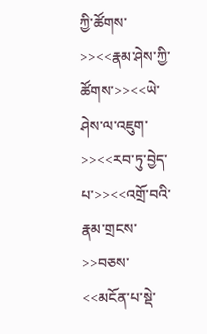ཀྱི་ཚོགས་>><<རྣམ་ཤེས་ཀྱི་ཚོགས་>><<ཡེ་ཤེས་ལ་འཇུག་>><<རབ་ཏུ་བྱེད་པ་>><<འགྲོ་བའི་རྣམ་གྲངས་>>བཅས་<<མངོན་པ་སྡེ་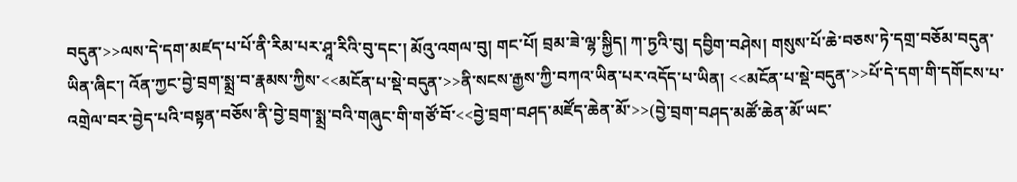བདུན་>>ལས་དེ་དག་མཛད་པ་པོ་ནི་རིམ་པར་ཤཱ་རིའི་བུ་དང་། མོའུ་འགལ་བུ། གང་པོ། བྲམ་ཟེ་ལྷ་སྐྱིད། ཀ་ཏྱའི་བུ། དབྱིག་བཤེས། གསུས་པོ་ཆེ་བཅས་ཏེ་དགྲ་བཅོམ་བདུན་ཡིན་ཞིང་། འོན་ཀྱང་བྱེ་བྲག་སྨྲ་བ་རྣམས་ཀྱིས་<<མངོན་པ་སྡེ་བདུན་>>ནི་སངས་རྒྱས་ཀྱི་བཀའ་ཡིན་པར་འདོད་པ་ཡིན། <<མངོན་པ་སྡེ་བདུན་>>པོ་དེ་དག་གི་དགོངས་པ་འགྲེལ་བར་བྱེད་པའི་བསྟན་བཅོས་ནི་བྱེ་བྲག་སྨྲ་བའི་གཞུང་གི་གཙོ་བོ་<<བྱེ་བྲག་བཤད་མཛོད་ཆེན་མོ་>>(བྱེ་བྲག་བཤད་མཚོ་ཆེན་མོ་ཡང་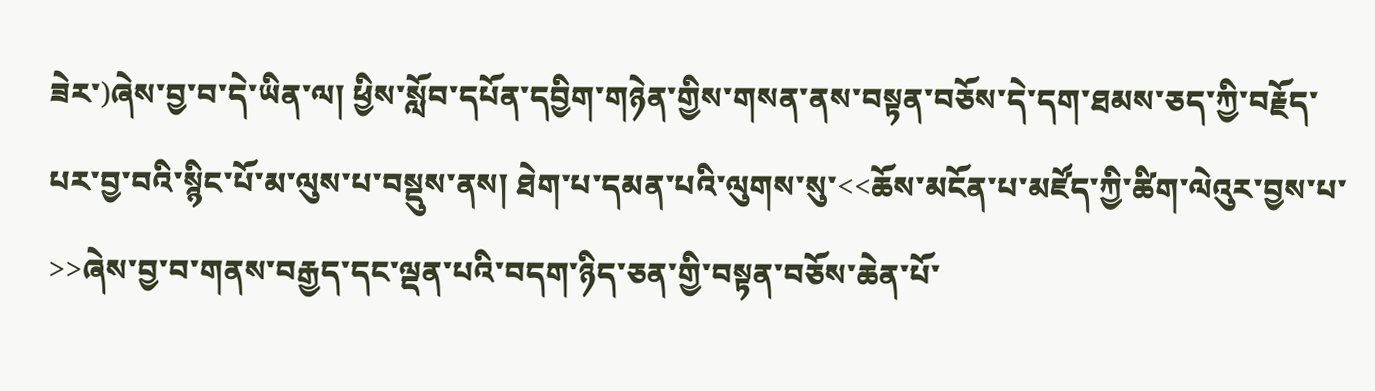ཟེར་)ཞེས་བྱ་བ་དེ་ཡིན་ལ། ཕྱིས་སློབ་དཔོན་དབྱིག་གཉེན་གྱིས་གསན་ནས་བསྟན་བཅོས་དེ་དག་ཐམས་ཅད་ཀྱི་བརྗོད་པར་བྱ་བའི་སྙིང་པོ་མ་ལུས་པ་བསྡུས་ནས། ཐེག་པ་དམན་པའི་ལུགས་སུ་<<ཆོས་མངོན་པ་མཛོད་ཀྱི་ཚིག་ལེའུར་བྱས་པ་>>ཞེས་བྱ་བ་གནས་བརྒྱད་དང་ལྡན་པའི་བདག་ཉིད་ཅན་གྱི་བསྟན་བཅོས་ཆེན་པོ་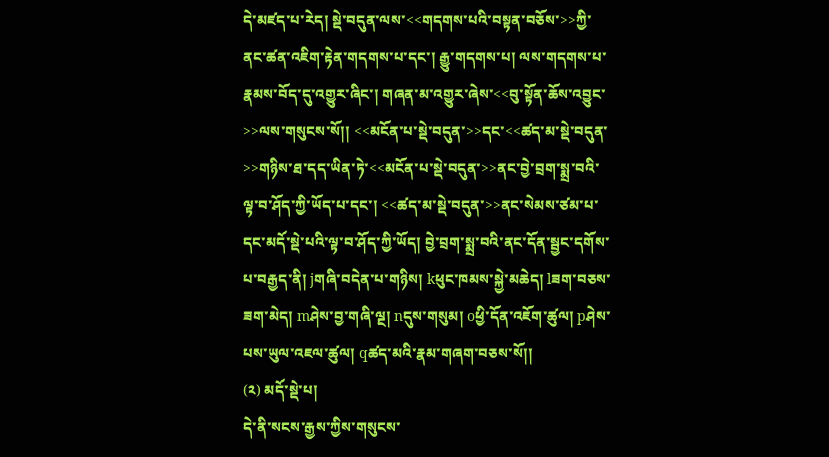དེ་མཛད་པ་རེད། སྡེ་བདུན་ལས་<<གདགས་པའི་བསྟན་བཅོས་>>ཀྱི་ནང་ཚན་འཇིག་རྟེན་གདགས་པ་དང་། རྒྱུ་གདགས་པ། ལས་གདགས་པ་རྣམས་བོད་དུ་འགྱུར་ཞིང་། གཞན་མ་འགྱུར་ཞེས་<<བུ་སྟོན་ཆོས་འབྱུང་>>ལས་གསུངས་སོ།། <<མངོན་པ་སྡེ་བདུན་>>དང་<<ཚད་མ་སྡེ་བདུན་>>གཉིས་ཐ་དད་ཡིན་ཏེ་<<མངོན་པ་སྡེ་བདུན་>>ནང་བྱེ་བྲག་སྨྲ་བའི་ལྟ་བ་ཤོད་ཀྱི་ཡོད་པ་དང་། <<ཚད་མ་སྡེ་བདུན་>>ནང་སེམས་ཙམ་པ་དང་མདོ་སྡེ་པའི་ལྟ་བ་ཤོད་ཀྱི་ཡོད། བྱེ་བྲག་སྨྲ་བའི་ནང་དོན་སྦྱང་དགོས་པ་བརྒྱད་ནི། jགཞི་བདེན་པ་གཉིས། kཕུང་ཁམས་སྐྱེ་མཆེད། lཟག་བཅས་ཟག་མེད། mཤེས་བྱ་གཞི་ལྔ། nདུས་གསུམ། oཕྱི་དོན་འཇོག་ཚུལ། pཤེས་པས་ཡུལ་འཇལ་ཚུལ། qཚད་མའི་རྣམ་གཞག་བཅས་སོ།།
(༢) མདོ་སྡེ་པ།
དེ་ནི་སངས་རྒྱས་ཀྱིས་གསུངས་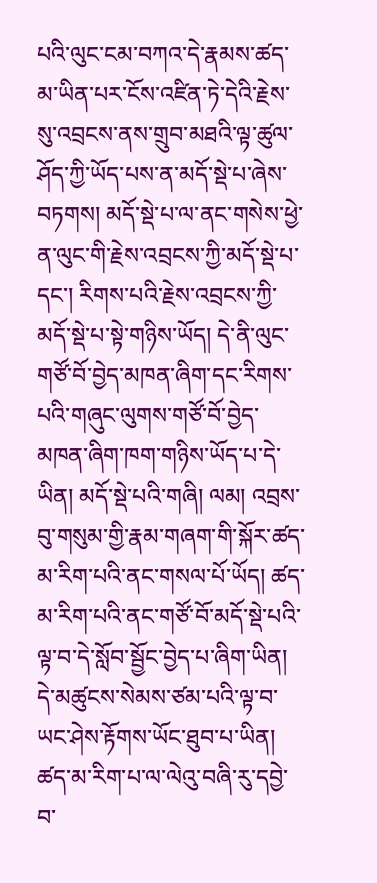པའི་ལུང་ངམ་བཀའ་དེ་རྣམས་ཚད་མ་ཡིན་པར་ངོས་འཛིན་ཏེ་དེའི་རྗེས་སུ་འབྲངས་ནས་གྲུབ་མཐའི་ལྟ་ཚུལ་ཤོད་ཀྱི་ཡོད་པས་ན་མདོ་སྡེ་པ་ཞེས་བཏགས། མདོ་སྡེ་པ་ལ་ནང་གསེས་ཕྱེ་ན་ལུང་གི་རྗེས་འབྲངས་ཀྱི་མདོ་སྡེ་པ་དང་། རིགས་པའི་རྗེས་འབྲངས་ཀྱི་མདོ་སྡེ་པ་སྟེ་གཉིས་ཡོད། དེ་ནི་ལུང་གཙོ་བོ་བྱེད་མཁན་ཞིག་དང་རིགས་པའི་གཞུང་ལུགས་གཙོ་བོ་བྱེད་མཁན་ཞིག་ཁག་གཉིས་ཡོད་པ་དེ་ཡིན། མདོ་སྡེ་པའི་གཞི། ལམ། འབྲས་བུ་གསུམ་གྱི་རྣམ་གཞག་གི་སྐོར་ཚད་མ་རིག་པའི་ནང་གསལ་པོ་ཡོད། ཚད་མ་རིག་པའི་ནང་གཙོ་བོ་མདོ་སྡེ་པའི་ལྟ་བ་དེ་སློབ་སྦྱོང་བྱེད་པ་ཞིག་ཡིན། དེ་མཚུངས་སེམས་ཙམ་པའི་ལྟ་བ་ཡང་ཤེས་རྟོགས་ཡོང་ཐུབ་པ་ཡིན། ཚད་མ་རིག་པ་ལ་ལེའུ་བཞི་རུ་དབྱེ་བ་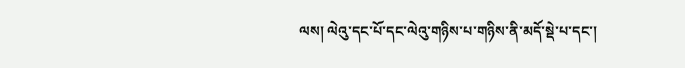ལས། ལེའུ་དང་པོ་དང་ལེའུ་གཉིས་པ་གཉིས་ནི་མདོ་སྡེ་པ་དང་།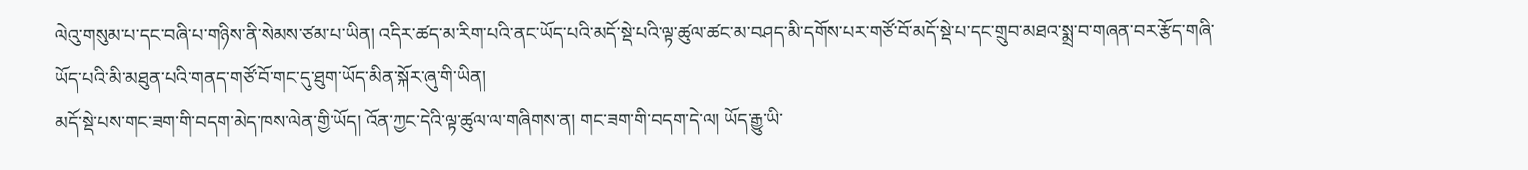ལེའུ་གསུམ་པ་དང་བཞི་པ་གཉིས་ནི་སེམས་ཙམ་པ་ཡིན། འདིར་ཚད་མ་རིག་པའི་ནང་ཡོད་པའི་མདོ་སྡེ་པའི་ལྟ་ཚུལ་ཚང་མ་བཤད་མི་དགོས་པར་གཙོ་བོ་མདོ་སྡེ་པ་དང་གྲུབ་མཐའ་སྨྲ་བ་གཞན་བར་རྩོད་གཞི་ཡོད་པའི་མི་མཐུན་པའི་གནད་གཙོ་བོ་གང་དུ་ཐུག་ཡོད་མིན་སྐོར་ཞུ་གི་ཡིན།
མདོ་སྡེ་པས་གང་ཟག་གི་བདག་མེད་ཁས་ལེན་གྱི་ཡོད། འོན་ཀྱང་དེའི་ལྟ་ཚུལ་ལ་གཞིགས་ན། གང་ཟག་གི་བདག་དེ་ལ། ཡོད་རྒྱུ་ཡི་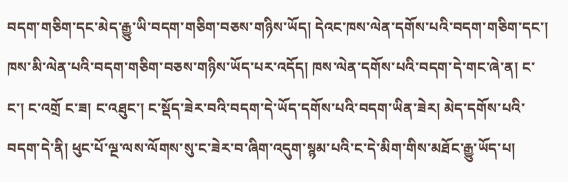བདག་གཅིག་དང་མེད་རྒྱུ་ཡི་བདག་གཅིག་བཅས་གཉིས་ཡོད། དེའང་ཁས་ལེན་དགོས་པའི་བདག་གཅིག་དང་། ཁས་མི་ལེན་པའི་བདག་གཅིག་བཅས་གཉིས་ཡོད་པར་འདོད། ཁས་ལེན་དགོས་པའི་བདག་དེ་གང་ཞེ་ན། ང་ང་། ང་འགྲོ ང་ཟ། ང་འཐུང་། ང་སྡོད་ཟེར་བའི་བདག་དེ་ཡོད་དགོས་པའི་བདག་ཡིན་ཟེར། མེད་དགོས་པའི་བདག་དེ་ནི། ཕུང་པོ་ལྔ་ལས་ལོགས་སུ་ང་ཟེར་བ་ཞིག་འདུག་སྙམ་པའི་ང་དེ་མིག་གིས་མཐོང་རྒྱུ་ཡོད་པ།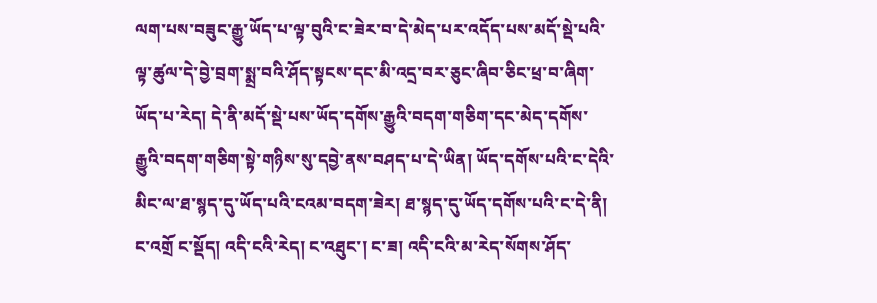ལག་པས་བཟུང་རྒྱུ་ཡོད་པ་ལྟ་བུའི་ང་ཟེར་བ་དེ་མེད་པར་འདོད་པས་མདོ་སྡེ་པའི་ལྟ་ཚུལ་དེ་བྱེ་བྲག་སྨྲ་བའི་ཤོད་སྟངས་དང་མི་འདྲ་བར་ཅུང་ཞིབ་ཅིང་ཕྲ་བ་ཞིག་ཡོད་པ་རེད། དེ་ནི་མདོ་སྡེ་པས་ཡོད་དགོས་རྒྱུའི་བདག་གཅིག་དང་མེད་དགོས་རྒྱུའི་བདག་གཅིག་སྟེ་གཉིས་སུ་དབྱེ་ནས་བཤད་པ་དེ་ཡིན། ཡོད་དགོས་པའི་ང་དེའི་མིང་ལ་ཐ་སྙད་དུ་ཡོད་པའི་ངའམ་བདག་ཟེར། ཐ་སྙད་དུ་ཡོད་དགོས་པའི་ང་དེ་ནི། ང་འགྲོ ང་སྡོད། འདི་ངའི་རེད། ང་འཐུང་། ང་ཟ། འདི་ངའི་མ་རེད་སོགས་ཤོད་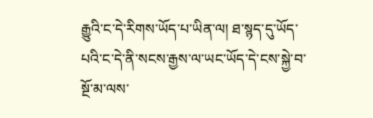རྒྱུའི་ང་དེ་རིགས་ཡོད་པ་ཡིན་ལ། ཐ་སྙད་དུ་ཡོད་པའི་ང་དེ་ནི་སངས་རྒྱས་ལ་ཡང་ཡོད་དེ་ངས་སྐྱེ་བ་སྔོ་མ་ལས་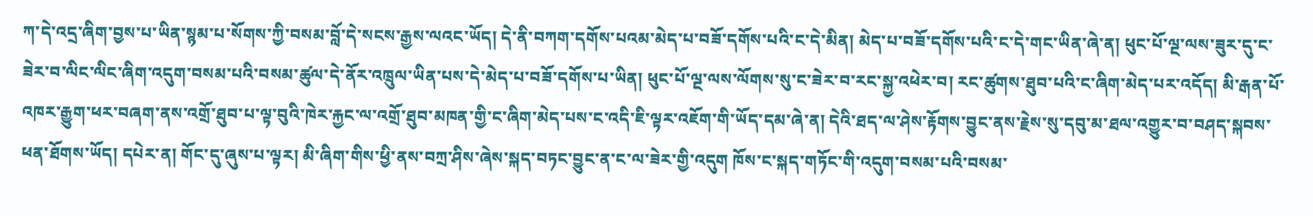ཀ་དེ་འདྲ་ཞིག་བྱས་པ་ཡིན་སྙམ་པ་སོགས་ཀྱི་བསམ་བློ་དེ་སངས་རྒྱས་ལའང་ཡོད། དེ་ནི་བཀག་དགོས་པའམ་མེད་པ་བཟོ་དགོས་པའི་ང་དེ་མིན། མེད་པ་བཟོ་དགོས་པའི་ང་དེ་གང་ཡིན་ཞེ་ན། ཕུང་པོ་ལྔ་ལས་ཟུར་དུ་ང་ཟེར་བ་ལིང་ལིང་ཞིག་འདུག་བསམ་པའི་བསམ་ཚུལ་དེ་ནོར་འཁྲུལ་ཡིན་པས་དེ་མེད་པ་བཟོ་དགོས་པ་ཡིན། ཕུང་པོ་ལྔ་ལས་ལོགས་སུ་ང་ཟེར་བ་རང་སྐྱ་འཕེར་བ། རང་ཚུགས་ཐུབ་པའི་ང་ཞིག་མེད་པར་འདོད། མི་རྒན་པོ་འཁར་རྒྱུག་ཕར་བཞག་ནས་འགྲོ་ཐུབ་པ་ལྟ་བུའི་ཁེར་རྐྱང་ལ་འགྲོ་ཐུབ་མཁན་གྱི་ང་ཞིག་མེད་པས་ང་འདི་ཇི་ལྟར་འཇོག་གི་ཡོད་དམ་ཞེ་ན། དེའི་ཐད་ལ་ཤེས་རྟོགས་བྱུང་ནས་རྗེས་སུ་དབུ་མ་ཐལ་འགྱུར་བ་བཤད་སྐབས་ཕན་ཐོགས་ཡོད། དཔེར་ན། གོང་དུ་ཞུས་པ་ལྟར། མི་ཞིག་གིས་ཕྱི་ནས་བཀྲ་ཤིས་ཞེས་སྐད་བཏང་བྱུང་ན་ང་ལ་ཟེར་གྱི་འདུག ཁོས་ང་སྐད་གཏོང་གི་འདུག་བསམ་པའི་བསམ་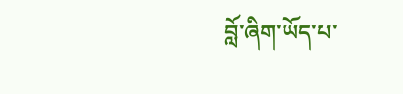བློ་ཞིག་ཡོད་པ་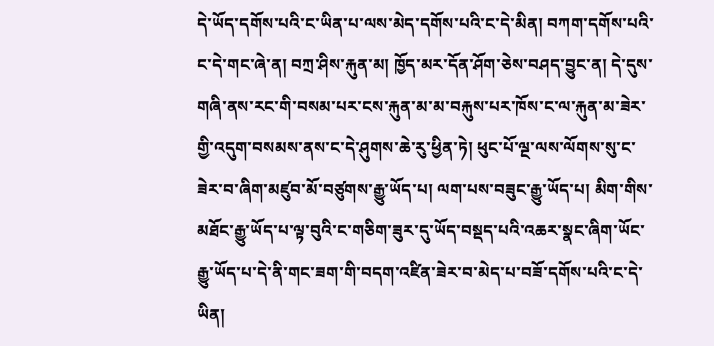དེ་ཡོད་དགོས་པའི་ང་ཡིན་པ་ལས་མེད་དགོས་པའི་ང་དེ་མིན། བཀག་དགོས་པའི་ང་དེ་གང་ཞེ་ན། བཀྲ་ཤིས་རྐུན་མ། ཁྱོད་མར་དོན་ཤོག་ཅེས་བཤད་བྱུང་ན། དེ་དུས་གཞི་ནས་རང་གི་བསམ་པར་ངས་རྐུན་མ་མ་བརྐུས་པར་ཁོས་ང་ལ་རྐུན་མ་ཟེར་གྱི་འདུག་བསམས་ནས་ང་དེ་ཤུགས་ཆེ་རུ་ཕྱིན་ཏེ། ཕུང་པོ་ལྔ་ལས་ལོགས་སུ་ང་ཟེར་བ་ཞིག་མཛུབ་མོ་བཙུགས་རྒྱུ་ཡོད་པ། ལག་པས་བཟུང་རྒྱུ་ཡོད་པ། མིག་གིས་མཐོང་རྒྱུ་ཡོད་པ་ལྟ་བུའི་ང་གཅིག་ཟུར་དུ་ཡོད་བསྡད་པའི་འཆར་སྣང་ཞིག་ཡོང་རྒྱུ་ཡོད་པ་དེ་ནི་གང་ཟག་གི་བདག་འཛིན་ཟེར་བ་མེད་པ་བཟོ་དགོས་པའི་ང་དེ་ཡིན།